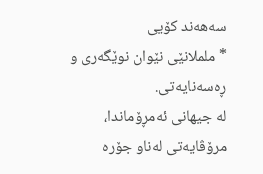سەهەند کۆیی
* ململانێی نێوان نوێگەری و ڕەسەنایەتی.
لە جیهانی ئەمڕۆماندا، مرۆڤایەتی لەناو جۆرە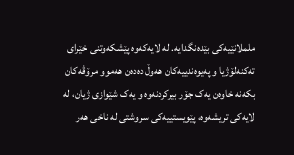ململانێیەکی بێدەنگدایە. لە لایەکەوە پێشکەوتنی خێرای تەکنەلۆژیا و پەیوەندییەکان هەوڵ دەدەن هەموو مرۆڤەکان بکەنە خاوەن یەک جۆر بیرکردنەوە و یەک شێوازی ژیان، لە لایەکی تریشەوە، پێویستییەکی سروشتی لە ناخی هەر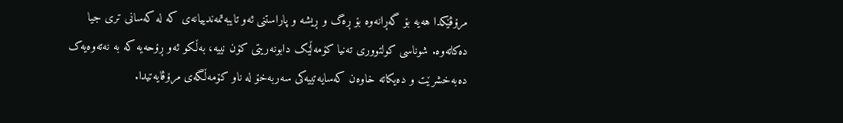مرۆڤێکدا هەیە بۆ گەڕانەوە بۆ ڕەگ و ڕیشە و پاراستنی ئەو تایبەتمەندییانەی کە لە کەسانی تری جیا دەکاتەوە. شوناسی کولتووری تەنیا کۆمەڵێک دابونەریتی کۆن نییە، بەڵکو ئەو ڕۆحەیە کە بە نەتەوەیەک دەبەخشرێت و دەیکاتە خاوەن کەسایەتییەکی سەربەخۆ لە ناو کۆمەڵگەی مرۆڤایەتیدا.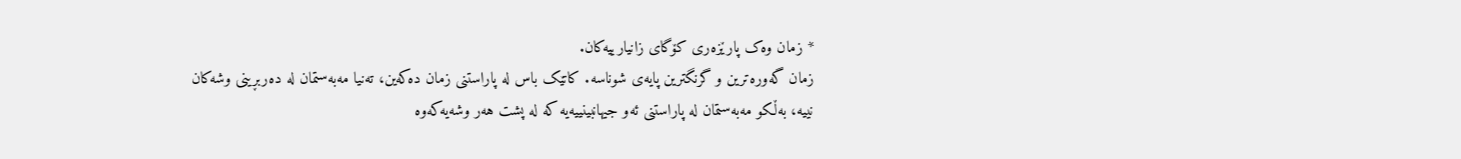* زمان وەک پارێزەری کۆگای زانیارییەکان.
زمان گەورەترین و گرنگترین پایەی شوناسە. کاتێک باس لە پاراستنی زمان دەکەین، تەنیا مەبەستمان لە دەربڕینی وشەکان نییە، بەڵکو مەبەستمان لە پاراستنی ئەو جیهانبینییەیە کە لە پشت هەر وشەیەکەوە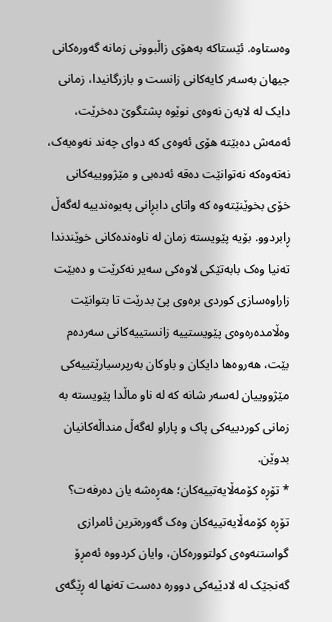وەستاوە. ئێستاکە بەهۆی زاڵبوونی زمانە گەورەکانی جیهان بەسەر کایەکانی زانست و بازرگانیدا، زمانی دایک لە لایەن نەوەی نوێوە پشتگوێ دەخرێت، ئەمەش دەبێتە هۆی ئەوەی کە دوای چەند نەوەیەک، نەتەوەکە نەتوانێت دەقە ئەدەبی و مێژووییەکانی خۆی بخوێنێتەوە کە واتای دابڕانی پەیوەندییە لەگەڵ ڕابردوو. بۆیە پێویستە زمان لە ناوەندەکانی خوێندندا تەنیا وەک بابەتێکی لاوەکی سەیر نەکرێت و دەبێت زاراوەسازی کوردی برەوی پێ بدرێت تا بتوانێت وەڵامدەرەوەی پێویستییە زانستییەکانی سەردەم بێت، هەروەها دایکان و باوکان بەرپرسیارێتییەکی مێژووییان لەسەر شانە کە لە ناو ماڵدا پێویسته بە زمانی کوردییەکی پاک و پاراو لەگەڵ منداڵەکانیان بدوێن.
* تۆڕە کۆمەڵایەتییەکان؛ هەڕەشە یان دەرفەت؟
تۆڕە کۆمەڵایەتییەکان وەک گەورەترین ئامرازی گواستنەوەی کولتوورەکان، وایان کردووە ئەمڕۆ گەنجێک لە لادێیەکی دوورە دەست تەنها لە ڕێگەی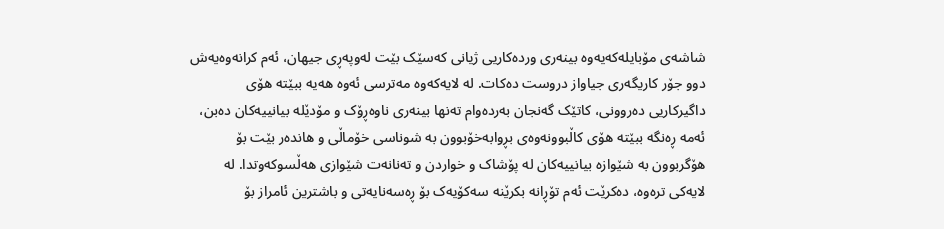شاشەی مۆبایلەکەیەوە بینەری وردەکاریی ژیانی کەسێک بێت لەوپەڕی جیهان، ئەم کرانەوەیەش دوو جۆر کاریگەری جیاواز دروست دەکات. لە لایەکەوە مەترسی ئەوە هەیە ببێتە هۆی داگیرکاریی دەروونی، کاتێک گەنجان بەردەوام تەنها بینەری ناوەڕۆک و مۆدێلە بیانییەکان دەبن، ئەمە ڕەنگە ببێتە هۆی کاڵبوونەوەی بڕوابەخۆبوون بە شوناسی خۆماڵی و هاندەر بێت بۆ هۆگربوون بە شێوازە بیانییەکان لە پۆشاک و خواردن و تەنانەت شێوازی هەڵسوکەوتدا. لە لایەکی ترەوە، دەکرێت ئەم تۆڕانە بکرێنە سەکۆیەک بۆ ڕەسەنایەتی و باشترین ئامراز بۆ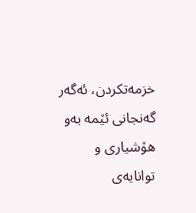خزمەتکردن، ئەگەر گەنجانی ئێمە بەو هۆشیاری و توانایەی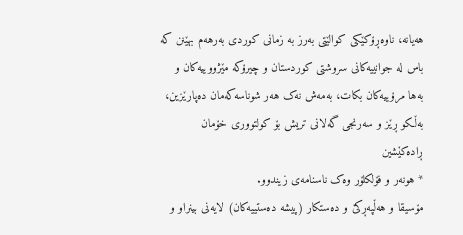هەیانە، ناوەڕۆکێکی کوالێتی بەرز بە زمانی کوردی بەرهەم بهێنن کە باس لە جوانییەکانی سروشتی کوردستان و چیرۆکە مێژووییەکان و بەها مرۆییەکان بکات، بەمەش نەک هەر شوناسەکەمان دەپارێزین، بەڵکو ڕێز و سەرنجی گەلانی تریش بۆ کولتووری خۆمان ڕادەکێشین
* هونەر و فۆلکلۆر وەک ناسنامەی زیندوو.
مۆسیقا و هەڵپەڕکێ و دەستکار (پیشە دەستییەکان) لایەنی بینراو و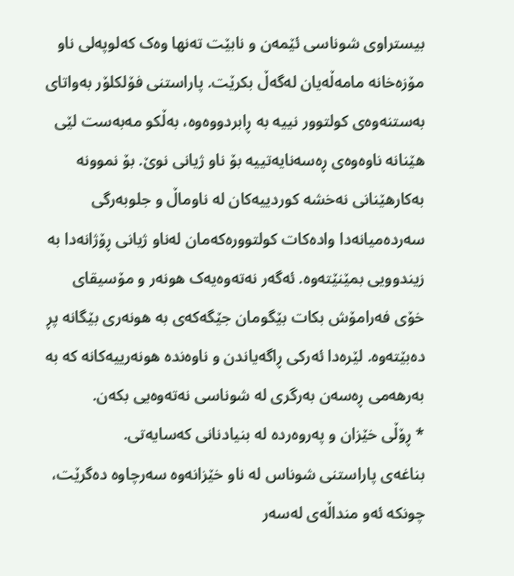بیستراوی شوناسی ئێمەن و نابێت تەنها وەک کەلوپەلی ناو مۆزەخانە مامەڵەیان لەگەڵ بکرێت. پاراستنی فۆلکلۆر بەواتای بەستنەوەی کولتوور نییە بە ڕابردووەوە، بەڵکو مەبەست لێی هێنانە ناوەوەی ڕەسەنایەتییە بۆ ناو ژیانی نوێ. بۆ نموونە بەکارهێنانی نەخشە کوردییەکان لە ناوماڵ و جلوبەرگی سەردەمیانەدا وادەکات کولتوورەکەمان لەناو ژیانی ڕۆژانەدا بە زیندوویی بمێنێتەوە. ئەگەر نەتەوەیەک هونەر و مۆسیقای خۆی فەرامۆش بکات بێگومان جێگەکەی بە هونەری بێگانە پڕ دەبێتەوە. لێرەدا ئەرکی ڕاگەیاندن و ناوەندە هونەرییەکانە کە بە بەرهەمی ڕەسەن بەرگری لە شوناسی نەتەوەیی بکەن.
* ڕۆڵی خێزان و پەروەردە لە بنیادنانی کەسایەتی.
بناغەی پاراستنی شوناس لە ناو خێزانەوە سەرچاوە دەگرێت، چونکە ئەو منداڵەی لەسەر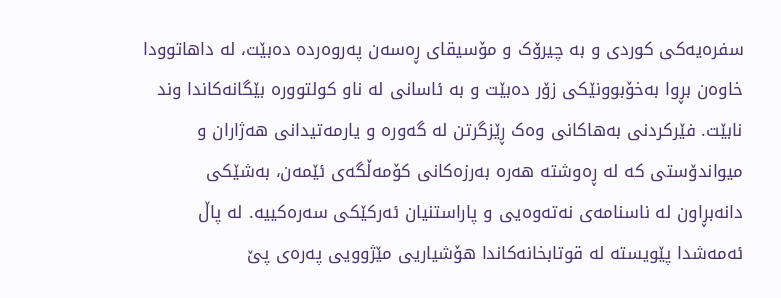سفرەیەکی کوردی و بە چیرۆک و مۆسیقای ڕەسەن پەروەردە دەبێت، لە داهاتوودا خاوەن بڕوا بەخۆبوونێکی زۆر دەبێت و بە ئاسانی لە ناو کولتوورە بێگانەکاندا وند نابێت. فێرکردنی بەهاکانی وەک ڕێزگرتن لە گەورە و یارمەتیدانی هەژاران و میواندۆستی کە لە ڕەوشتە هەرە بەرزەکانی کۆمەڵگەی ئێمەن، بەشێکی دانەبڕاون لە ناسنامەی نەتەوەیی و پاراستنیان ئەرکێکی سەرەکییە. لە پاڵ ئەمەشدا پێویستە لە قوتابخانەکاندا هۆشیاریی مێژوویی پەرەی پێ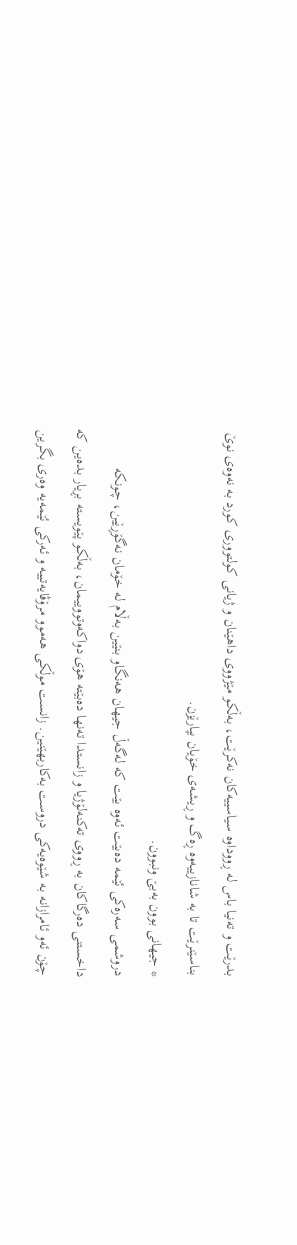بدرێت و تەنیا باس لە ڕووداوە سیاسییەکان نەکرێت، بەڵکو مێژووی داهێنان و ژیانی کولتووری کورد بە نەوەی نوێ بناسێنرێت تا بە شانازییەوە ڕەگ و ڕیشەی خۆیان بپارێزن.
* جیهانی بوون بەبێ ونبوون.
دروشمی سەرەکی ئێمە دەبێت ئەوە بێت کە لەگەڵ جیهان هەنگاو بنێین بەڵام لە خۆمان نەگۆڕێین، چونکە داخستنی دەرگاکان بە ڕووی تەکنەلۆژیا و زانستدا تەنها دەبێتە هۆی دواکەوتووییمان، بەڵکو پێویستە بڕیار بدەین کە چۆن ئەو ئامرازانە بە شێوەیەکی دروست بەکاربهێنین. زانست موڵکی هەموو مرۆڤایەتییە و ئەرکی ئێمەیە وەری بگرین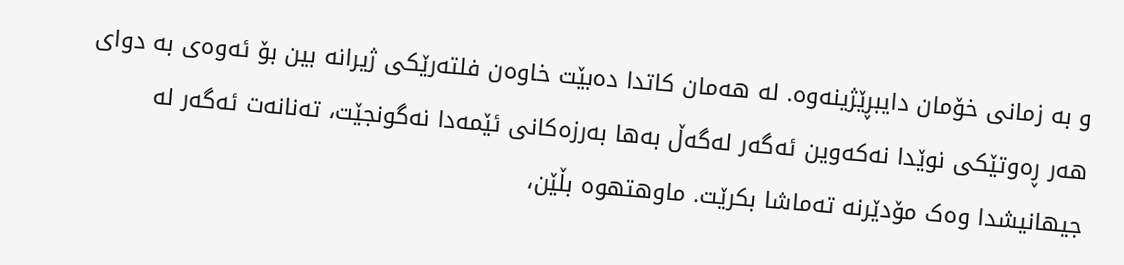و بە زمانی خۆمان دایبڕێژینەوە. لە هەمان کاتدا دەبێت خاوەن فلتەرێکی ژیرانە بین بۆ ئەوەی بە دوای هەر ڕەوتێکی نوێدا نەکەوین ئەگەر لەگەڵ بەها بەرزەکانی ئێمەدا نەگونجێت، تەنانەت ئەگەر لە جیهانیشدا وەک مۆدێرنە تەماشا بکرێت. ماوهتهوه بڵێن،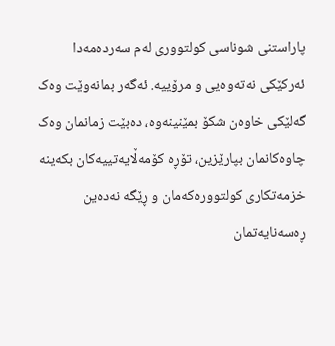پاراستنی شوناسی کولتووری لەم سەردەمەدا ئەرکێکی نەتەوەیی و مرۆییە. ئەگەر بمانەوێت وەک گەلێکی خاوەن شکۆ بمێنینەوە، دەبێت زمانمان وەک چاوەکانمان بپارێزین، تۆڕە کۆمەڵایەتییەکان بکەینە خزمەتکاری کولتوورەکەمان و ڕێگە نەدەین ڕەسەنایەتمان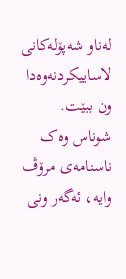لەناو شەپۆلەکانی لاساییکردنەوەدا ون ببێت. شوناس وەک ناسنامەی مرۆڤ وایە، ئەگەر ونی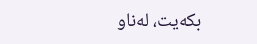بکەیت، لەناو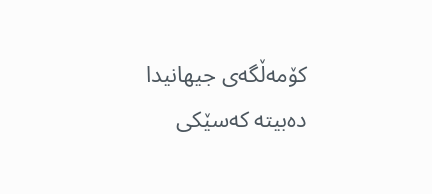کۆمەڵگەی جیهانیدا دەبیتە کەسێکی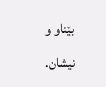بێناو و نیشان.